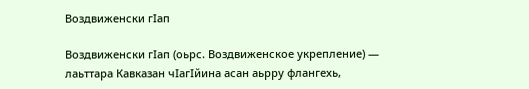Воздвиженски гIап

Воздвиженски гӀап (оьрс. Воздвиженское укрепление) — лаьттара Кавказан чӀагӀйина асан аьрру флангехь,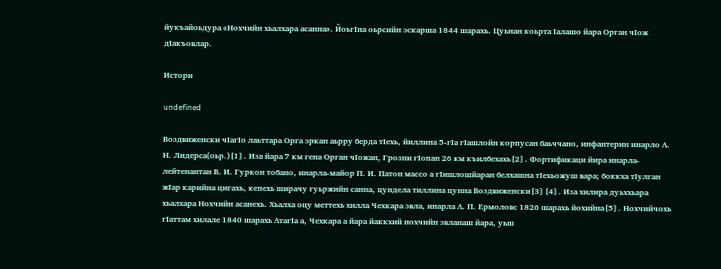йукъайоьдура «Нохчийн хьалхара асанна». ЙоьгӀна оьрсийн эскарша 1844 шарахь. Цуьнан коьрта Ӏалашо йара Орган чІож дӀакъовлар.

Истори

undefined

Воздвиженски чӀагӀо лаьттара Орга эркан аьрру берда тӀехь, йиллина 5-гӀа гӀашлойн корпусан баьччано, инфантерин инарло А. Н. Лидерса(оьр.)[1]. Иза йара 7 км гена Орган чӀожан, Грозни гӀопан 26 км къилбехахь[2]. Фортификаци йира инарла-лейтенантан В. И. Гуркон тобано, инарла-майор П. И. Патон массо а гӀишлошйаран белхашна тӀехьожуш вара; боккха тӀулган жӀар карийна цигахь, кепехь ширачу гуьржийн санна, цундела тиллина цунна Воздвиженски[3][4]. Иза хилира дуьххьара хьалхара Нохчийн асанехь. Хьалха оцу меттехь хилла Чехкара эвла, инарла А. П. Ермоловс 1826 шарахь йохийна[5]. Нохчийчохь гӀаттам хилале 1840 шарахь АтагӀа а, Чехкара а йара йаккхий нохчийн эвланаш йара, уьш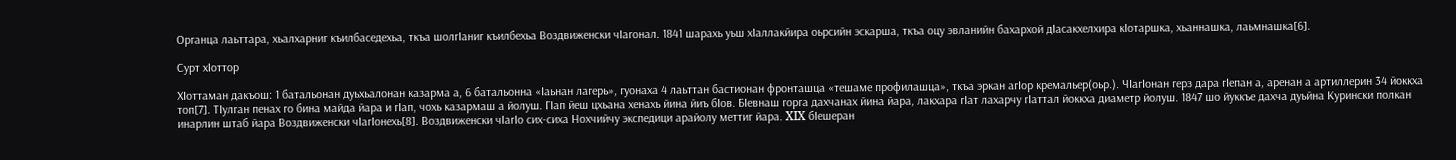Органца лаьттара, хьалхарниг къилбаседехьа, ткъа шолгӀаниг къилбехьа Воздвиженски чӀагонал. 1841 шарахь уьш хӀаллакйира оьрсийн эскарша, ткъа оцу эвланийн бахархой дӀасакхелхира кӀотаршка, хьаннашка, лаьмнашка[6].

Сурт хӀоттор

ХӀоттаман дакъош: 1 батальонан дуьхьалонан казарма а, 6 батальонна «Ӏаьнан лагерь», гуонаха 4 лаьттан бастионан фронташца «тешаме профилашца», ткъа эркан агӀор кремальер(оьр.). ЧӀагӀонан герз дара гӀепан а, аренан а артиллерин 34 йоккха топ[7]. ТӀулган пенах го бина майда йара и гӀап, чохь казармаш а йолуш. ГӀап йеш цхьана хенахь йина йиъ бӀов. БӀевнаш горга дахчанах йина йара, лакхара гӀат лахарчу гӀаттал йоккха диаметр йолуш. 1847 шо йуккъе дахча дуьйна Курински полкан инарлин штаб йара Воздвиженски чӀагӀонехь[8]. Воздвиженски чӀагӀо сих-сиха Нохчийчу экспедици арайолу меттиг йара. XIX бӀешеран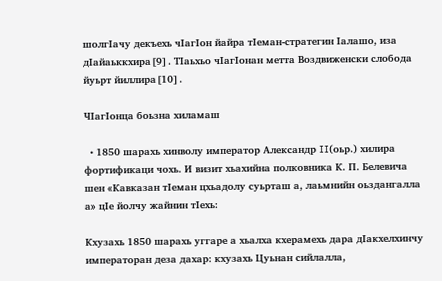шолгӀачу декъехь чӀагӀон йайра тӀеман-стратегин Ӏалашо, иза дӀайаьккхира[9]. ТӀаьхьо чӀагӀонан метта Воздвиженски слобода йуьрт йиллира[10].

ЧӀагӀонца боьзна хиламаш

  • 1850 шарахь хинволу император Александр II(оьр.) хилира фортификаци чохь. И визит хьахийна полковника К. П. Белевича шен «Кавказан тӀеман цхьадолу суьрташ а, лаьмнийн оьздангалла а» цӀе йолчу жайнин тӀехь:

Кхузахь 1850 шарахь уггаре а хьалха кхерамехь дара дӀакхелхинчу императоран деза дахар: кхузахь Цуьнан сийлалла,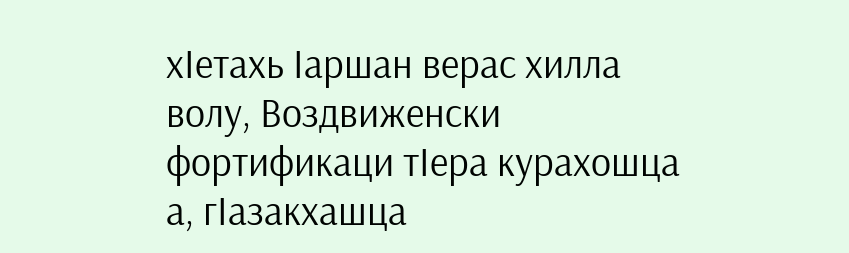хӀетахь Ӏаршан верас хилла волу, Воздвиженски фортификаци тӀера курахошца а, гӀазакхашца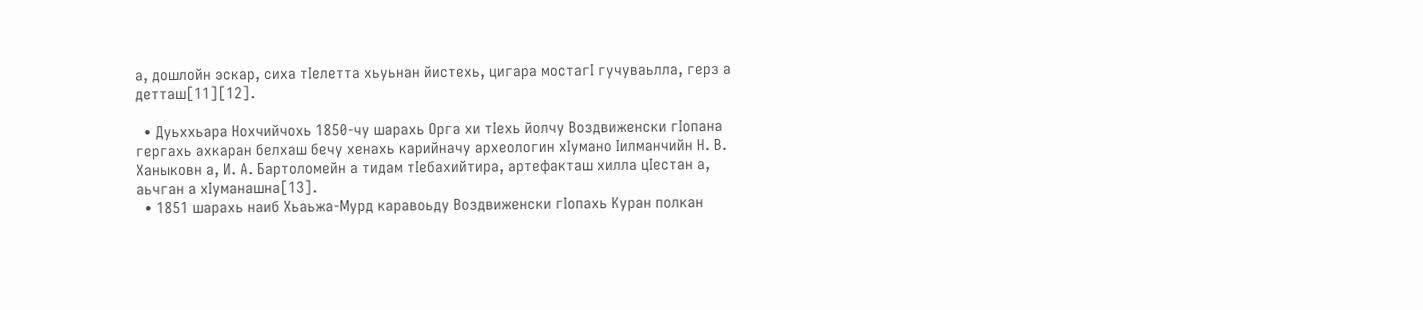а, дошлойн эскар, сиха тӀелетта хьуьнан йистехь, цигара мостагӀ гучуваьлла, герз а детташ[11][12].

  • Дуьххьара Нохчийчохь 1850-чу шарахь Орга хи тӀехь йолчу Воздвиженски гӀопана гергахь ахкаран белхаш бечу хенахь карийначу археологин хӀумано Ӏилманчийн Н. В. Ханыковн а, И. А. Бартоломейн а тидам тӀебахийтира, артефакташ хилла цӀестан а, аьчган а хӀуманашна[13].
  • 1851 шарахь наиб Хьаьжа-Мурд каравоьду Воздвиженски гӀопахь Куран полкан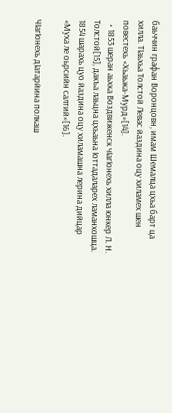баьччин графан Воронцовн, имам Шемалца цхьа барт ца хилла. ТӀаьхьа Толстой Левас йаздина оцу хиламех шен повестехь «Хьаьжа-Мурд»[14].
  • 1853 шеран аьхка Воздвиженск чӀагӀонехь хилла юнкер Л. Н. Толстой[15], дакъа лаьцна цхьаьна Ӏоттадаларех ламанхошца. 1854 шарахь цуо йаздина оцу хиламашна лерина дийцар «Муха ле оьрсийн салтий»[16].

ЧӀагӀонехь дӀатарйина полкаш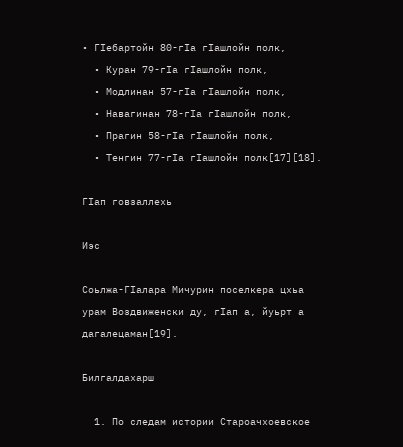• ГӀебартойн 80-гӀа гӀашлойн полк,
  • Куран 79-гӀа гӀашлойн полк,
  • Модлинан 57-гӀа гӀашлойн полк,
  • Навагинан 78-гӀа гӀашлойн полк,
  • Прагин 58-гӀа гӀашлойн полк,
  • Тенгин 77-гӀа гӀашлойн полк[17][18].

ГӀап говзаллехь

Иэс

Соьлжа-ГIалара Мичурин поселкера цхьа урам Воздвиженски ду, гIап а, йуьрт а дагалецаман[19].

Билгалдахарш

  1. По следам истории Староачхоевское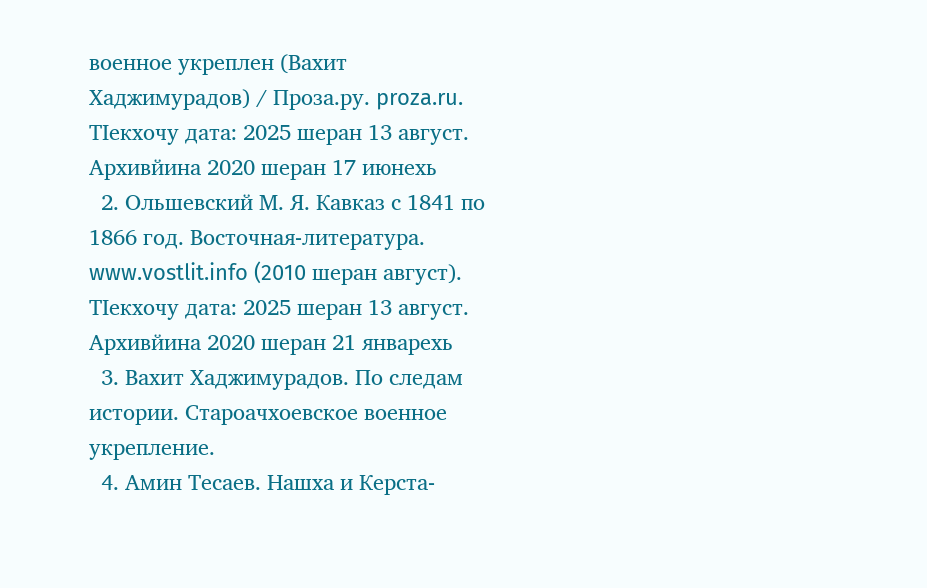военное укреплен (Вахит Хаджимурадов) / Проза.ру. proza.ru. ТӀекхочу дата: 2025 шеран 13 август. Архивйина 2020 шеран 17 июнехь
  2. Ольшевский М. Я. Кавказ с 1841 по 1866 год. Восточная-литература. www.vostlit.info (2010 шеран август). ТӀекхочу дата: 2025 шеран 13 август. Архивйина 2020 шеран 21 январехь
  3. Вахит Хаджимурадов. По следам истории. Староачхоевское военное укрепление.
  4. Амин Тесаев. Нашха и Керста-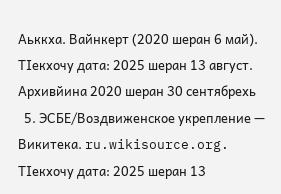Аьккха. Вайнкерт (2020 шеран 6 май). ТӀекхочу дата: 2025 шеран 13 август. Архивйина 2020 шеран 30 сентябрехь
  5. ЭСБЕ/Воздвиженское укрепление — Викитека. ru.wikisource.org. ТӀекхочу дата: 2025 шеран 13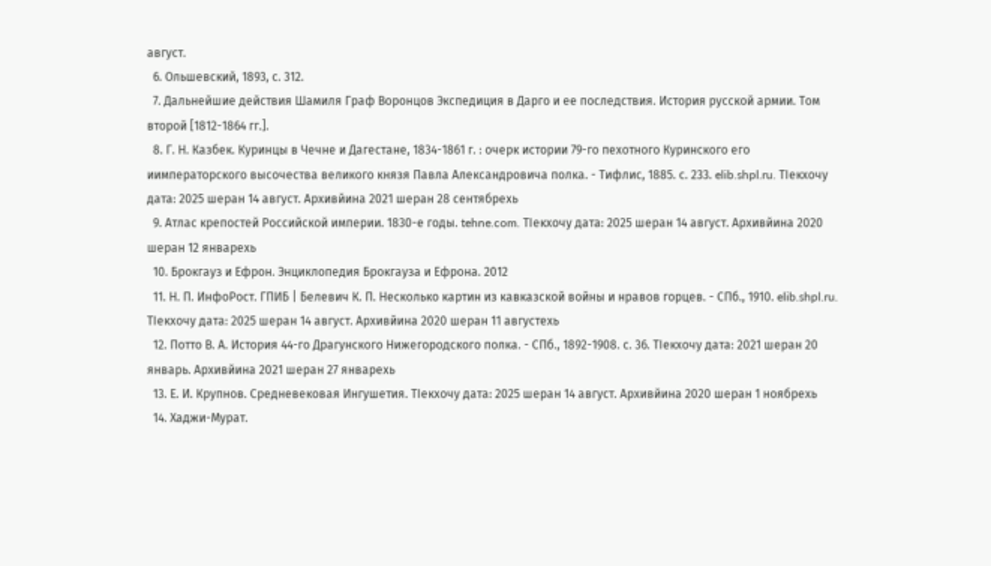август.
  6. Ольшевский, 1893, с. 312.
  7. Дальнейшие действия Шамиля Граф Воронцов Экспедиция в Дарго и ее последствия. История русской армии. Том второй [1812-1864 гг.].
  8. Г. Н. Казбек. Куринцы в Чечне и Дагестане, 1834-1861 г. : очерк истории 79-го пехотного Куринского его иимператорского высочества великого князя Павла Александровича полка. - Тифлис, 1885. с. 233. elib.shpl.ru. ТӀекхочу дата: 2025 шеран 14 август. Архивйина 2021 шеран 28 сентябрехь
  9. Атлас крепостей Российской империи. 1830-е годы. tehne.com. ТӀекхочу дата: 2025 шеран 14 август. Архивйина 2020 шеран 12 январехь
  10. Брокгауз и Ефрон. Энциклопедия Брокгауза и Ефрона. 2012
  11. Н. П. ИнфоРост. ГПИБ | Белевич К. П. Несколько картин из кавказской войны и нравов горцев. - СПб., 1910. elib.shpl.ru. ТӀекхочу дата: 2025 шеран 14 август. Архивйина 2020 шеран 11 августехь
  12. Потто В. А. История 44-го Драгунского Нижегородского полка. - СПб., 1892-1908. с. 36. ТӀекхочу дата: 2021 шеран 20 январь. Архивйина 2021 шеран 27 январехь
  13. Е. И. Крупнов. Средневековая Ингушетия. ТӀекхочу дата: 2025 шеран 14 август. Архивйина 2020 шеран 1 ноябрехь
  14. Хаджи-Мурат.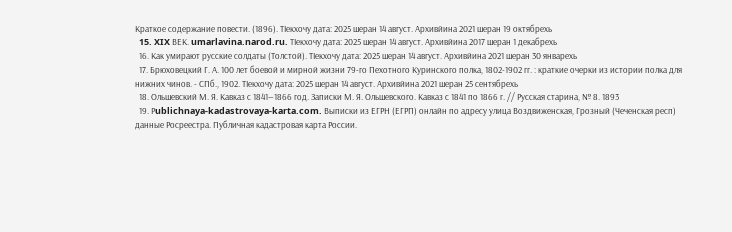Краткое содержание повести. (1896). ТӀекхочу дата: 2025 шеран 14 август. Архивйина 2021 шеран 19 октябрехь
  15. XIX ВЕК. umarlavina.narod.ru. ТӀекхочу дата: 2025 шеран 14 август. Архивйина 2017 шеран 1 декабрехь
  16. Как умирают русские солдаты (Толстой). ТӀекхочу дата: 2025 шеран 14 август. Архивйина 2021 шеран 30 январехь
  17. Брюховецкий Г. А. 100 лет боевой и мирной жизни 79-го Пехотного Куринского полка, 1802-1902 гг. : краткие очерки из истории полка для нижних чинов. - СПб., 1902. ТӀекхочу дата: 2025 шеран 14 август. Архивйина 2021 шеран 25 сентябрехь
  18. Ольшевский М. Я. Кавказ с 1841—1866 год. Записки М. Я. Ольшевского. Кавказ с 1841 по 1866 г. // Русская старина, № 8. 1893
  19. Рublichnaya-kadastrovaya-karta.com. Выписки из ЕГРН (ЕГРП) онлайн по адресу улица Воздвиженская, Грозный (Чеченская респ) данные Росреестра. Публичная кадастровая карта России.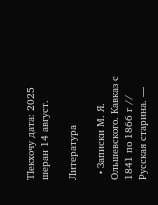ТӀекхочу дата: 2025 шеран 14 август.

Литература

  • Записки М. Я. Ольшевского. Кавказ с 1841 по 1866 г // Русская старина. —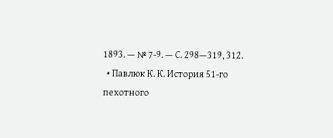1893. — № 7-9. — С. 298—319, 312.
  • Павлюк К. К. История 51-го пехотного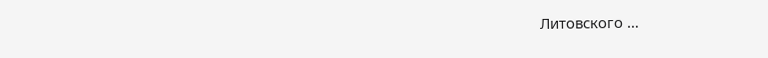Литовского …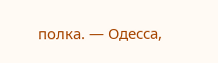полка. — Одесса,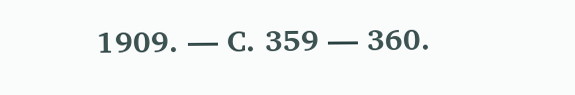1909. — С. 359 — 360.